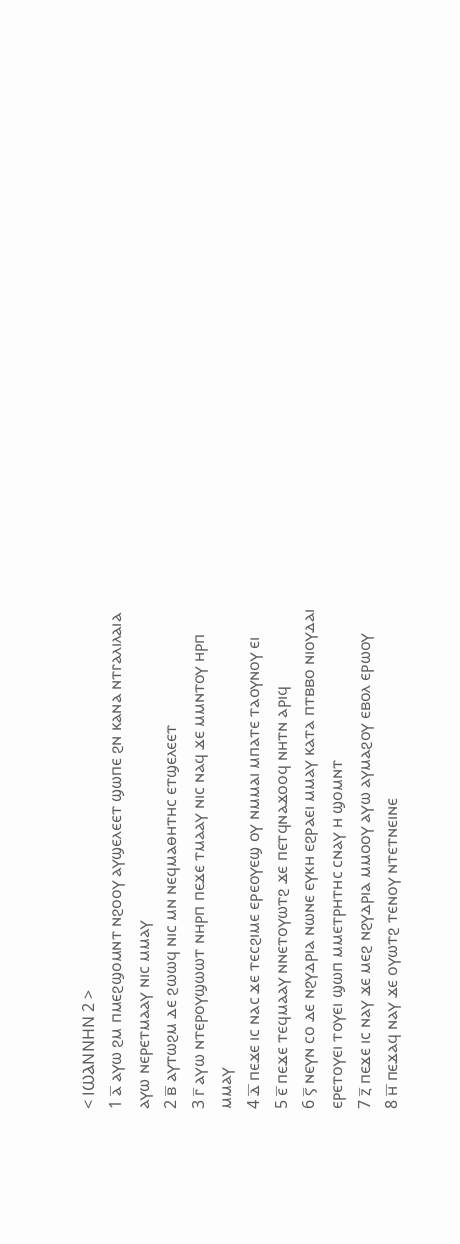< ⲒⲰⲀⲚⲚⲎⲚ 2 >
1 ⲁ̅ ⲁⲩⲱ ϩⲙ ⲡⲙⲉϩϣⲟⲙⲛⲧ ⲛϩⲟⲟⲩ ⲁⲩϣⲉⲗⲉⲉⲧ ϣⲱⲡⲉ ϩⲛ ⲕⲁⲛⲁ ⲛⲧⲅⲁⲗⲓⲗⲁⲓⲁ ⲁⲩⲱ ⲛⲉⲣⲉⲧⲙⲁⲁⲩ ⲛⲓⲥ ⲙⲙⲁⲩ
2 ⲃ̅ ⲁⲩⲧⲱϩⲙ ⲇⲉ ϩⲱⲱϥ ⲛⲓⲥ ⲙⲛ ⲛⲉϥⲙⲁⲑⲏⲧⲏⲥ ⲉⲧϣⲉⲗⲉⲉⲧ
3 ⲅ̅ ⲁⲩⲱ ⲛⲧⲉⲣⲟⲩϣⲱⲱⲧ ⲛⲏⲣⲡ ⲡⲉϫⲉ ⲧⲙⲁⲁⲩ ⲛⲓⲥ ⲛⲁϥ ϫⲉ ⲙⲙⲛⲧⲟⲩ ⲏⲣⲡ ⲙⲙⲁⲩ
4 ⲇ̅ ⲡⲉϫⲉ ⲓⲥ ⲛⲁⲥ ϫⲉ ⲧⲉⲥϩⲓⲙⲉ ⲉⲣⲉⲟⲩⲉϣ ⲟⲩ ⲛⲙⲙⲁⲓ ⲙⲡⲁⲧⲉ ⲧⲁⲟⲩⲛⲟⲩ ⲉⲓ
5 ⲉ̅ ⲡⲉϫⲉ ⲧⲉϥⲙⲁⲁⲩ ⲛⲛⲉⲧⲟⲩⲱⲧϩ ϫⲉ ⲡⲉⲧϥⲛⲁϫⲟⲟϥ ⲛⲏⲧⲛ ⲁⲣⲓϥ
6 ⲋ̅ ⲛⲉⲩⲛ ⲥⲟ ⲇⲉ ⲛϩⲩⲇⲣⲓⲁ ⲛⲱⲛⲉ ⲉⲩⲕⲏ ⲉϩⲣⲁⲉⲓ ⲙⲙⲁⲩ ⲕⲁⲧⲁ ⲡⲧⲃⲃⲟ ⲛⲓⲟⲩⲇⲁⲓ ⲉⲣⲉⲧⲟⲩⲉⲓ ⲧⲟⲩⲉⲓ ϣⲱⲡ ⲙⲙⲉⲧⲣⲏⲧⲏⲥ ⲥⲛⲁⲩ ⲏ ϣⲟⲙⲛⲧ
7 ⲍ̅ ⲡⲉϫⲉ ⲓⲥ ⲛⲁⲩ ϫⲉ ⲙⲉϩ ⲛϩⲩⲇⲣⲓⲁ ⲙⲙⲟⲟⲩ ⲁⲩⲱ ⲁⲩⲙⲁϩⲟⲩ ⲉⲃⲟⲗ ⲉⲣⲱⲟⲩ
8 ⲏ̅ ⲡⲉϫⲁϥ ⲛⲁⲩ ϫⲉ ⲟⲩⲱⲧϩ ⲧⲉⲛⲟⲩ ⲛⲧⲉⲧⲛⲉⲓⲛⲉ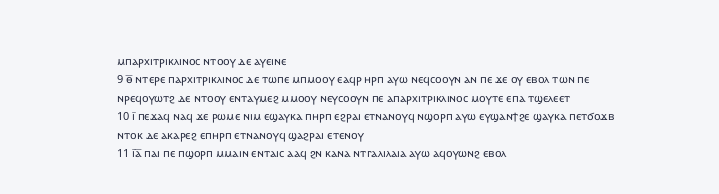ⲙⲡⲁⲣⲭⲓⲧⲣⲓⲕⲗⲓⲛⲟⲥ ⲛⲧⲟⲟⲩ ⲇⲉ ⲁⲩⲉⲓⲛⲉ
9 ⲑ̅ ⲛⲧⲉⲣⲉ ⲡⲁⲣⲭⲓⲧⲣⲓⲕⲗⲓⲛⲟⲥ ⲇⲉ ⲧⲱⲡⲉ ⲙⲡⲙⲟⲟⲩ ⲉⲁϥⲣ ⲏⲣⲡ ⲁⲩⲱ ⲛⲉϥⲥⲟⲟⲩⲛ ⲁⲛ ⲡⲉ ϫⲉ ⲟⲩ ⲉⲃⲟⲗ ⲧⲱⲛ ⲡⲉ ⲛⲣⲉϥⲟⲩⲱⲧϩ ⲇⲉ ⲛⲧⲟⲟⲩ ⲉⲛⲧⲁⲩⲙⲉϩ ⲙⲙⲟⲟⲩ ⲛⲉⲩⲥⲟⲟⲩⲛ ⲡⲉ ⲁⲡⲁⲣⲭⲓⲧⲣⲓⲕⲗⲓⲛⲟⲥ ⲙⲟⲩⲧⲉ ⲉⲡⲁ ⲧϣⲉⲗⲉⲉⲧ
10 ⲓ̅ ⲡⲉϫⲁϥ ⲛⲁϥ ϫⲉ ⲣⲱⲙⲉ ⲛⲓⲙ ⲉϣⲁⲩⲕⲁ ⲡⲏⲣⲡ ⲉϩⲣⲁⲓ ⲉⲧⲛⲁⲛⲟⲩϥ ⲛϣⲟⲣⲡ ⲁⲩⲱ ⲉⲩϣⲁⲛϯϩⲉ ϣⲁⲩⲕⲁ ⲡⲉⲧϭⲟϫⲃ ⲛⲧⲟⲕ ⲇⲉ ⲁⲕⲁⲣⲉϩ ⲉⲡⲏⲣⲡ ⲉⲧⲛⲁⲛⲟⲩϥ ϣⲁϩⲣⲁⲓ ⲉⲧⲉⲛⲟⲩ
11 ⲓ̅ⲁ̅ ⲡⲁⲓ ⲡⲉ ⲡϣⲟⲣⲡ ⲙⲙⲁⲓⲛ ⲉⲛⲧⲁⲓⲥ ⲁⲁϥ ϩⲛ ⲕⲁⲛⲁ ⲛⲧⲅⲁⲗⲓⲗⲁⲓⲁ ⲁⲩⲱ ⲁϥⲟⲩⲱⲛϩ ⲉⲃⲟⲗ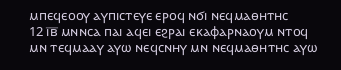ⲙⲡⲉϥⲉⲟⲟⲩ ⲁⲩⲡⲓⲥⲧⲉⲩⲉ ⲉⲣⲟϥ ⲛϭⲓ ⲛⲉϥⲙⲁⲑⲏⲧⲏⲥ
12 ⲓ̅ⲃ̅ ⲙⲛⲛⲥⲁ ⲡⲁⲓ ⲁϥⲉⲓ ⲉϩⲣⲁⲓ ⲉⲕⲁⲫⲁⲣⲛⲁⲟⲩⲙ ⲛⲧⲟϥ ⲙⲛ ⲧⲉϥⲙⲁⲁⲩ ⲁⲩⲱ ⲛⲉϥⲥⲛⲏⲩ ⲙⲛ ⲛⲉϥⲙⲁⲑⲏⲧⲏⲥ ⲁⲩⲱ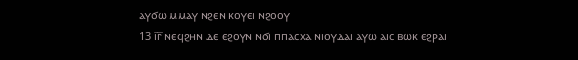ⲁⲩϭⲱ ⲙⲙⲁⲩ ⲛϩⲉⲛ ⲕⲟⲩⲉⲓ ⲛϩⲟⲟⲩ
13 ⲓ̅ⲅ̅ ⲛⲉϥϩⲏⲛ ⲇⲉ ⲉϩⲟⲩⲛ ⲛϭⲓ ⲡⲡⲁⲥⲭⲁ ⲛⲓⲟⲩⲇⲁⲓ ⲁⲩⲱ ⲁⲓⲥ ⲃⲱⲕ ⲉϩⲣⲁⲓ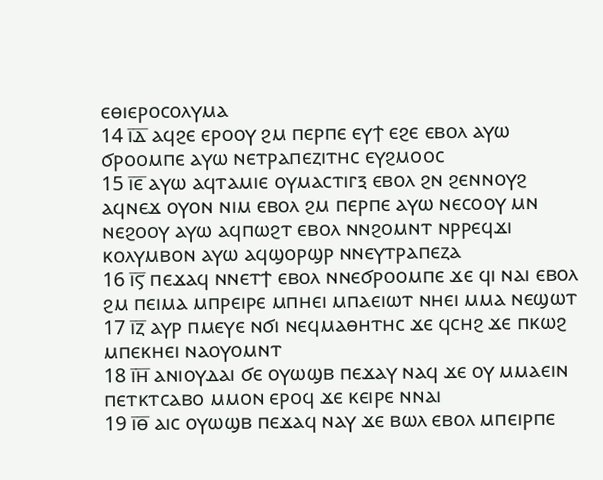ⲉⲑⲓⲉⲣⲟⲥⲟⲗⲩⲙⲁ
14 ⲓ̅ⲇ̅ ⲁϥϩⲉ ⲉⲣⲟⲟⲩ ϩⲙ ⲡⲉⲣⲡⲉ ⲉⲩϯ ⲉϩⲉ ⲉⲃⲟⲗ ⲁⲩⲱ ϭⲣⲟⲟⲙⲡⲉ ⲁⲩⲱ ⲛⲉⲧⲣⲁⲡⲉⲍⲓⲧⲏⲥ ⲉⲩϩⲙⲟⲟⲥ
15 ⲓ̅ⲉ̅ ⲁⲩⲱ ⲁϥⲧⲁⲙⲓⲉ ⲟⲩⲙⲁⲥⲧⲓⲅⲝ ⲉⲃⲟⲗ ϩⲛ ϩⲉⲛⲛⲟⲩϩ ⲁϥⲛⲉϫ ⲟⲩⲟⲛ ⲛⲓⲙ ⲉⲃⲟⲗ ϩⲙ ⲡⲉⲣⲡⲉ ⲁⲩⲱ ⲛⲉⲥⲟⲟⲩ ⲙⲛ ⲛⲉϩⲟⲟⲩ ⲁⲩⲱ ⲁϥⲡⲱϩⲧ ⲉⲃⲟⲗ ⲛⲛϩⲟⲙⲛⲧ ⲛⲣⲣⲉϥϫⲓ ⲕⲟⲗⲩⲙⲃⲟⲛ ⲁⲩⲱ ⲁϥϣⲟⲣϣⲣ ⲛⲛⲉⲩⲧⲣⲁⲡⲉⲍⲁ
16 ⲓ̅ⲋ̅ ⲡⲉϫⲁϥ ⲛⲛⲉⲧϯ ⲉⲃⲟⲗ ⲛⲛⲉϭⲣⲟⲟⲙⲡⲉ ϫⲉ ϥⲓ ⲛⲁⲓ ⲉⲃⲟⲗ ϩⲙ ⲡⲉⲓⲙⲁ ⲙⲡⲣⲉⲓⲣⲉ ⲙⲡⲏⲉⲓ ⲙⲡⲁⲉⲓⲱⲧ ⲛⲏⲉⲓ ⲙⲙⲁ ⲛⲉϣⲱⲧ
17 ⲓ̅ⲍ̅ ⲁⲩⲣ ⲡⲙⲉⲩⲉ ⲛϭⲓ ⲛⲉϥⲙⲁⲑⲏⲧⲏⲥ ϫⲉ ϥⲥⲏϩ ϫⲉ ⲡⲕⲱϩ ⲙⲡⲉⲕⲏⲉⲓ ⲛⲁⲟⲩⲟⲙⲛⲧ
18 ⲓ̅ⲏ̅ ⲁⲛⲓⲟⲩⲇⲁⲓ ϭⲉ ⲟⲩⲱϣⲃ ⲡⲉϫⲁⲩ ⲛⲁϥ ϫⲉ ⲟⲩ ⲙⲙⲁⲉⲓⲛ ⲡⲉⲧⲕⲧⲥⲁⲃⲟ ⲙⲙⲟⲛ ⲉⲣⲟϥ ϫⲉ ⲕⲉⲓⲣⲉ ⲛⲛⲁⲓ
19 ⲓ̅ⲑ̅ ⲁⲓⲥ ⲟⲩⲱϣⲃ ⲡⲉϫⲁϥ ⲛⲁⲩ ϫⲉ ⲃⲱⲗ ⲉⲃⲟⲗ ⲙⲡⲉⲓⲣⲡⲉ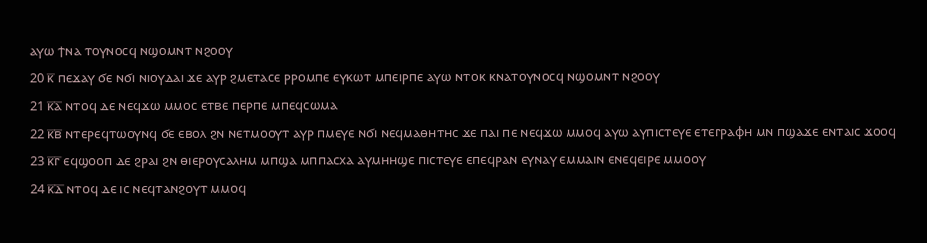ⲁⲩⲱ ϯⲛⲁ ⲧⲟⲩⲛⲟⲥϥ ⲛϣⲟⲙⲛⲧ ⲛϩⲟⲟⲩ
20 ⲕ̅ ⲡⲉϫⲁⲩ ϭⲉ ⲛϭⲓ ⲛⲓⲟⲩⲇⲁⲓ ϫⲉ ⲁⲩⲣ ϩⲙⲉⲧⲁⲥⲉ ⲣⲣⲟⲙⲡⲉ ⲉⲩⲕⲱⲧ ⲙⲡⲉⲓⲣⲡⲉ ⲁⲩⲱ ⲛⲧⲟⲕ ⲕⲛⲁⲧⲟⲩⲛⲟⲥϥ ⲛϣⲟⲙⲛⲧ ⲛϩⲟⲟⲩ
21 ⲕ̅ⲁ̅ ⲛⲧⲟϥ ⲇⲉ ⲛⲉϥϫⲱ ⲙⲙⲟⲥ ⲉⲧⲃⲉ ⲡⲉⲣⲡⲉ ⲙⲡⲉϥⲥⲱⲙⲁ
22 ⲕ̅ⲃ̅ ⲛⲧⲉⲣⲉϥⲧⲱⲟⲩⲛϥ ϭⲉ ⲉⲃⲟⲗ ϩⲛ ⲛⲉⲧⲙⲟⲟⲩⲧ ⲁⲩⲣ ⲡⲙⲉⲩⲉ ⲛϭⲓ ⲛⲉϥⲙⲁⲑⲏⲧⲏⲥ ϫⲉ ⲡⲁⲓ ⲡⲉ ⲛⲉϥϫⲱ ⲙⲙⲟϥ ⲁⲩⲱ ⲁⲩⲡⲓⲥⲧⲉⲩⲉ ⲉⲧⲉⲅⲣⲁⲫⲏ ⲙⲛ ⲡϣⲁϫⲉ ⲉⲛⲧⲁⲓⲥ ϫⲟⲟϥ
23 ⲕ̅ⲅ̅ ⲉϥϣⲟⲟⲡ ⲇⲉ ϩⲣⲁⲓ ϩⲛ ⲑⲓⲉⲣⲟⲩⲥⲁⲗⲏⲙ ⲙⲡϣⲁ ⲙⲡⲡⲁⲥⲭⲁ ⲁⲩⲙⲏⲏϣⲉ ⲡⲓⲥⲧⲉⲩⲉ ⲉⲡⲉϥⲣⲁⲛ ⲉⲩⲛⲁⲩ ⲉⲙⲙⲁⲓⲛ ⲉⲛⲉϥⲉⲓⲣⲉ ⲙⲙⲟⲟⲩ
24 ⲕ̅ⲇ̅ ⲛⲧⲟϥ ⲇⲉ ⲓⲥ ⲛⲉϥⲧⲁⲛϩⲟⲩⲧ ⲙⲙⲟϥ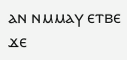ⲁⲛ ⲛⲙⲙⲁⲩ ⲉⲧⲃⲉ ϫⲉ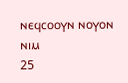ⲛⲉϥⲥⲟⲟⲩⲛ ⲛⲟⲩⲟⲛ ⲛⲓⲙ
25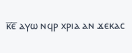ⲕ̅ⲉ̅ ⲁⲩⲱ ⲛϥⲣ ⲭⲣⲓⲁ ⲁⲛ ϫⲉⲕⲁⲥ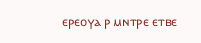ⲉⲣⲉⲟⲩⲁ ⲣ ⲙⲛⲧⲣⲉ ⲉⲧⲃⲉ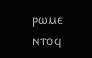ⲣⲱⲙⲉ ⲛⲧⲟϥ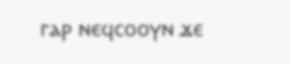ⲅⲁⲣ ⲛⲉϥⲥⲟⲟⲩⲛ ϫⲉ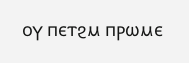ⲟⲩ ⲡⲉⲧϩⲙ ⲡⲣⲱⲙⲉ